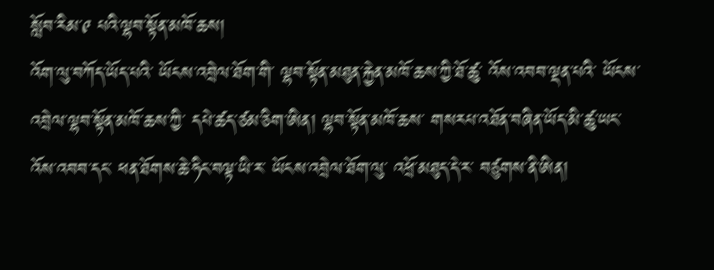སློབ་རིམ་༩ པའི་ལྷབ་སྟོན་མཁོ་ཆས།
འོག་ལུ་བཀོད་ཡོད་པའི་ ཡོངས་འབྲེལ་ཐོག་གི་ ལྷབ་སྟོན་མཐུན་རྐྱེན་མཁོ་ཆས་ཀྱི་ཐོ་ཚུ་ འོས་འབབ་ལྡན་པའི་ ཡོངས་འབྲེལ་ལྷབ་སྟོན་མཁོ་ཆས་ཀྱི་ དཔེ་ཚད་ཙམ་ཅིག་ཨིན། ལྷབ་སྟོན་མཁོ་ཆས་ གསརཔ་འཐོན་བཞིན་ཡོད་མི་ཚུ་ཡང་ འོས་འབབ་དང་ ཕན་ཐོགས་ཆེ་ཧིང་བལྟ་ཡི་ར་ ཡོངས་འབྲེལ་ཐོག་ལུ་ འཕྲོ་མཐུད་དེ་ར་ བཙུགས་ནི་ཨིན།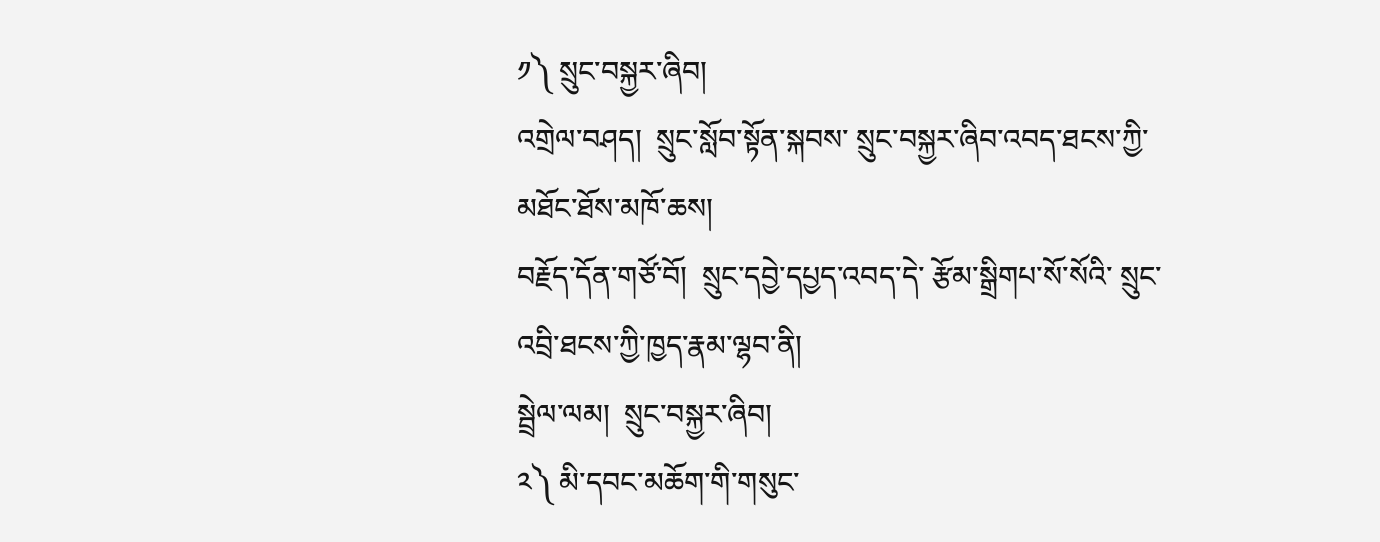༡༽ སྲུང་བསྐྱར་ཞིབ།
འགྲེལ་བཤད།  སྲུང་སློབ་སྟོན་སྐབས་ སྲུང་བསྐྱར་ཞིབ་འབད་ཐངས་ཀྱི་མཐོང་ཐོས་མཁོ་ཆས།
བརྗོད་དོན་གཙོ་བོ།  སྲུང་དབྱེ་དཔྱད་འབད་དེ་ རྩོམ་སྒྲིགཔ་སོ་སོའི་ སྲུང་འབྲི་ཐངས་ཀྱི་ཁྱད་རྣམ་ལྷབ་ནི།
སྦྲེལ་ལམ།  སྲུང་བསྐྱར་ཞིབ།
༢༽ མི་དབང་མཆོག་གི་གསུང་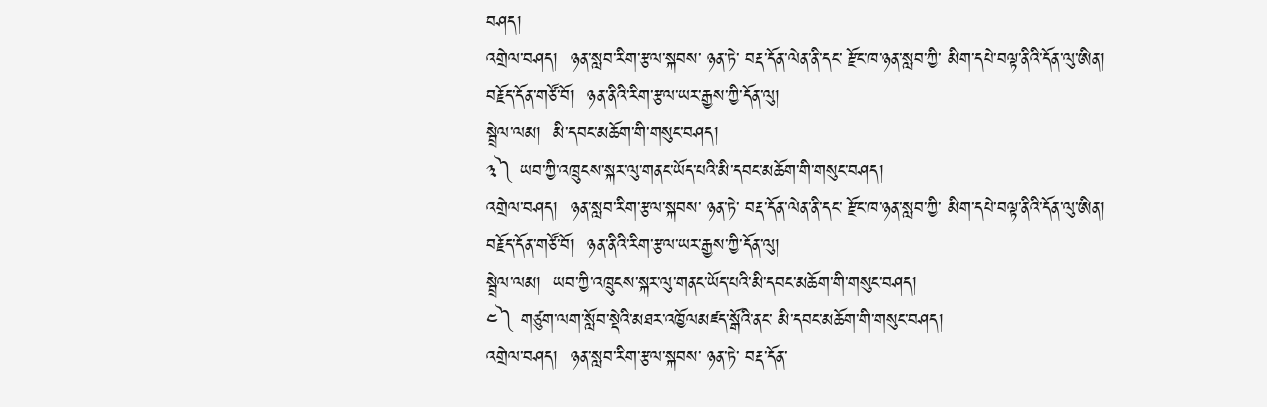བཤད།
འགྲེལ་བཤད།  ཉན་སླབ་རིག་རྩལ་སྐབས་ ཉན་ཏེ་ བརྡ་དོན་ལེན་ནི་དང་ རྫོང་ཁ་ཉན་སླབ་ཀྱི་ མིག་དཔེ་བལྟ་ནིའི་དོན་ལུ་ཨིན།
བརྗོད་དོན་གཙོ་བོ།  ཉན་ནིའི་རིག་རྩལ་ཡར་རྒྱས་ཀྱི་དོན་ལུ།
སྦྲེལ་ལམ།  མི་དབང་མཆོག་གི་གསུང་བཤད།
༣༽ ཡབ་ཀྱི་འཁྲུངས་སྐར་ལུ་གནང་ཡོད་པའི་མི་དབང་མཆོག་གི་གསུང་བཤད།
འགྲེལ་བཤད།  ཉན་སླབ་རིག་རྩལ་སྐབས་ ཉན་ཏེ་ བརྡ་དོན་ལེན་ནི་དང་ རྫོང་ཁ་ཉན་སླབ་ཀྱི་ མིག་དཔེ་བལྟ་ནིའི་དོན་ལུ་ཨིན།
བརྗོད་དོན་གཙོ་བོ།  ཉན་ནིའི་རིག་རྩལ་ཡར་རྒྱས་ཀྱི་དོན་ལུ།
སྦྲེལ་ལམ།  ཡབ་ཀྱི་འཁྲུངས་སྐར་ལུ་གནང་ཡོད་པའི་མི་དབང་མཆོག་གི་གསུང་བཤད།
༤༽ གཙུག་ལག་སློབ་སྡེའི་མཐར་འཁྱོལམཛད་སྒོའི་ནང་ མི་དབང་མཆོག་གི་གསུང་བཤད།
འགྲེལ་བཤད།  ཉན་སླབ་རིག་རྩལ་སྐབས་ ཉན་ཏེ་ བརྡ་དོན་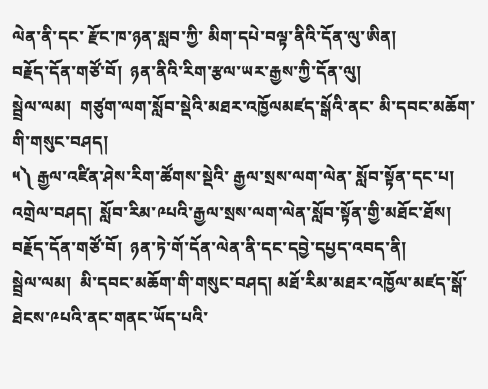ལེན་ནི་དང་ རྫོང་ཁ་ཉན་སླབ་ཀྱི་ མིག་དཔེ་བལྟ་ནིའི་དོན་ལུ་ཨིན།
བརྗོད་དོན་གཙོ་བོ།  ཉན་ནིའི་རིག་རྩལ་ཡར་རྒྱས་ཀྱི་དོན་ལུ།
སྦྲེལ་ལམ།  གཙུག་ལག་སློབ་སྡེའི་མཐར་འཁྱོལམཛད་སྒོའི་ནང་ མི་དབང་མཆོག་གི་གསུང་བཤད།
༥༽ རྒྱལ་འཛིན་ཤེས་རིག་ཚོགས་སྡེའི་ རྒྱལ་སྲས་ལག་ལེན་ སློབ་སྟོན་དང་པ།
འགྲེལ་བཤད།  སློབ་རིམ་༩པའི་རྒྱལ་སྲས་ལག་ལེན་སློབ་སྟོན་གྱི་མཐོང་ཐོས།
བརྗོད་དོན་གཙོ་བོ།  ཉན་ཏེ་གོ་དོན་ལེན་ནི་དང་དབྱེ་དཔྱད་འབད་ནི།
སྦྲེལ་ལམ།  མི་དབང་མཆོག་གི་གསུང་བཤད། མཐོ་རིམ་མཐར་འཁྱོལ་མཛད་སྒོ་ཐེངས་༩པའི་ནང་གནང་ཡོད་པའི་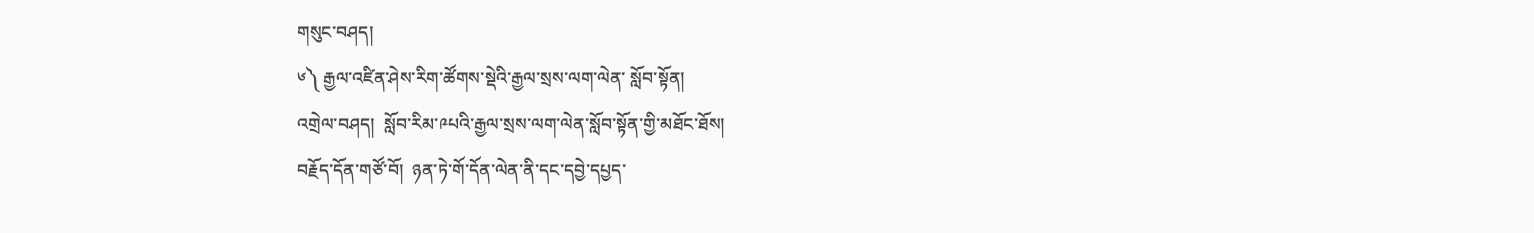གསུང་བཤད།
༦༽ རྒྱལ་འཛིན་ཤེས་རིག་ཚོགས་སྡེའི་རྒྱལ་སྲས་ལག་ལེན་ སློབ་སྟོན།
འགྲེལ་བཤད།  སློབ་རིམ་༩པའི་རྒྱལ་སྲས་ལག་ལེན་སློབ་སྟོན་གྱི་མཐོང་ཐོས།
བརྗོད་དོན་གཙོ་བོ།  ཉན་ཏེ་གོ་དོན་ལེན་ནི་དང་དབྱེ་དཔྱད་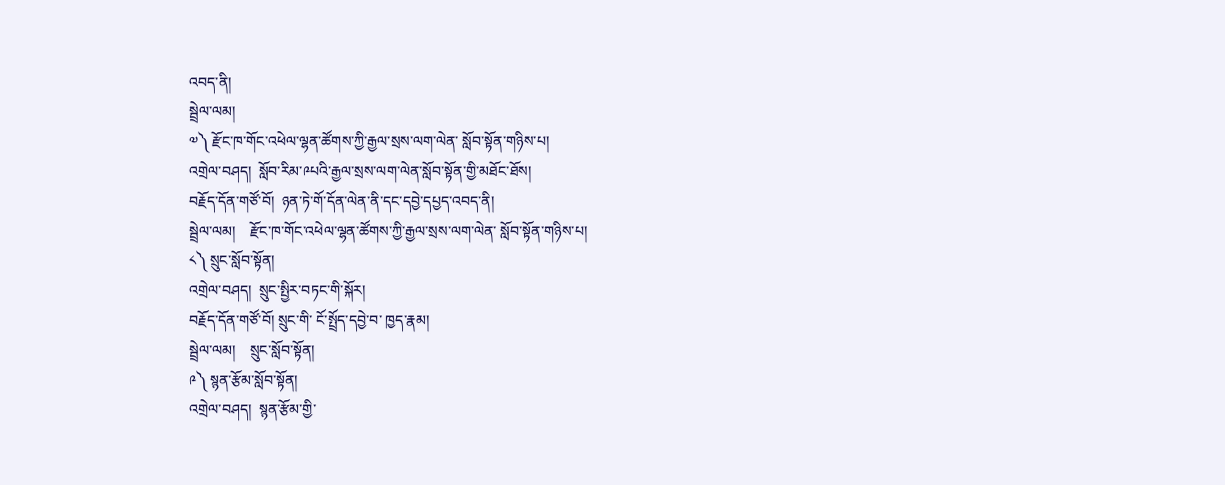འབད་ནི།
སྦྲེལ་ལམ།
༧༽ རྫོང་ཁ་གོང་འཕེལ་ལྷན་ཚོགས་ཀྱི་རྒྱལ་སྲས་ལག་ལེན་ སློབ་སྟོན་གཉིས་པ།
འགྲེལ་བཤད།  སློབ་རིམ་༩པའི་རྒྱལ་སྲས་ལག་ལེན་སློབ་སྟོན་གྱི་མཐོང་ཐོས།
བརྗོད་དོན་གཙོ་བོ།  ཉན་ཏེ་གོ་དོན་ལེན་ནི་དང་དབྱེ་དཔྱད་འབད་ནི།
སྦྲེལ་ལམ།    རྫོང་ཁ་གོང་འཕེལ་ལྷན་ཚོགས་ཀྱི་རྒྱལ་སྲས་ལག་ལེན་ སློབ་སྟོན་གཉིས་པ།
༨༽ སྲུང་སློབ་སྟོན།
འགྲེལ་བཤད།  སྲུང་སྤྱིར་བཏང་གི་སྐོར།
བརྗོད་དོན་གཙོ་བོ། སྲུང་གི་ ངོ་སྤྲོད་དབྱེ་བ་ ཁྱད་རྣམ།
སྦྲེལ་ལམ།    སྲུང་སློབ་སྟོན།
༩༽ སྙན་རྩོམ་སློབ་སྟོན།
འགྲེལ་བཤད།  སྙན་རྩོམ་གྱི་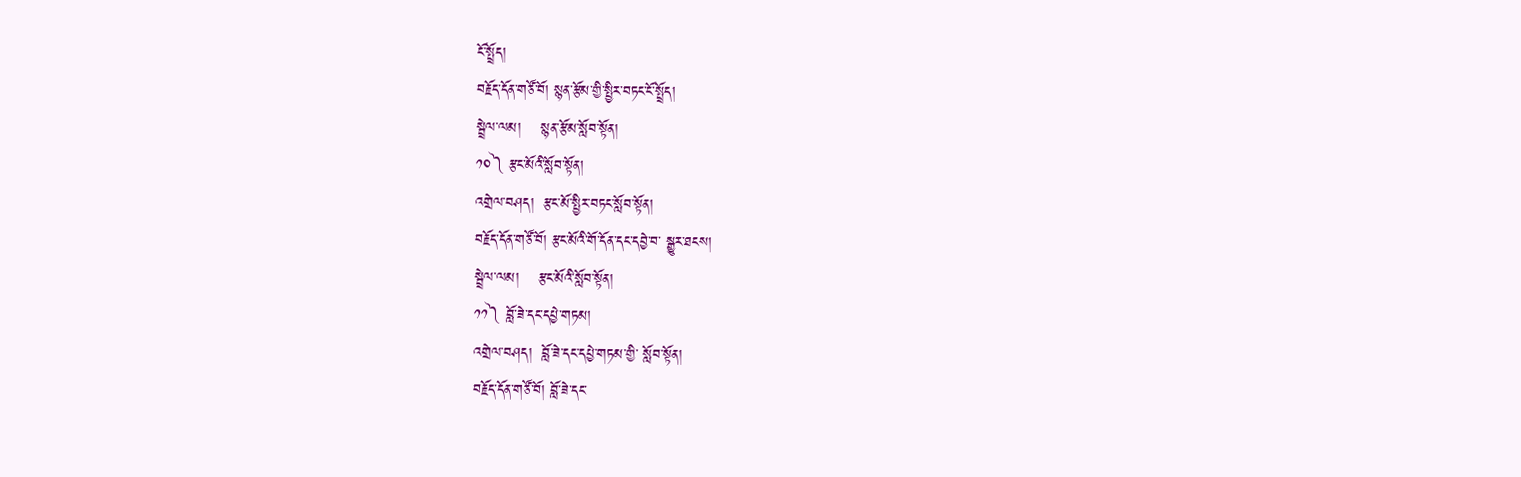ངོ་སྤྲོད།
བརྗོད་དོན་གཙོ་བོ། སྙན་རྩོམ་གྱི་སྤྱིར་བཏང་ངོ་སྤྲོད།
སྦྲེལ་ལམ།    སྙན་རྩོམ་སློབ་སྟོན།
༡༠༽ རྩང་མོའི་སློབ་སྟོན།
འགྲེལ་བཤད།  རྩང་མོ་སྤྱིར་བཏང་སློབ་སྟོན།
བརྗོད་དོན་གཙོ་བོ། རྩང་མོའི་གོ་དོན་དང་དབྱེ་བ་ སྒྱུར་ཐངས།
སྦྲེལ་ལམ།    རྩང་མོའི་སློབ་སྟོན།
༡༡༽ བློ་ཟེ་དང་དཔྱེ་གཏམ།
འགྲེལ་བཤད།  བློ་ཟེ་དང་དཔྱེ་གཏམ་གྱི་ སློབ་སྟོན།
བརྗོད་དོན་གཙོ་བོ། བློ་ཟེ་དང་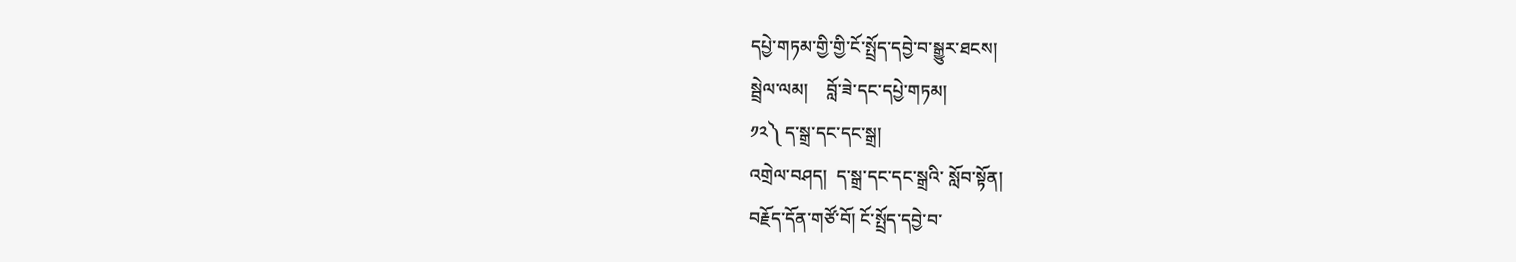དཔྱེ་གཏམ་གྱི་གྱི་ངོ་སྤྲོད་དབྱེ་བ་སྒྱུར་ཐངས།
སྦྲེལ་ལམ།    བློ་ཟེ་དང་དཔྱེ་གཏམ།
༡༢༽ ད་སྒྲ་དང་དང་སྒྲ།
འགྲེལ་བཤད།  ད་སྒྲ་དང་དང་སྒྲའི་ སློབ་སྟོན།
བརྗོད་དོན་གཙོ་བོ། ངོ་སྤྲོད་དབྱེ་བ་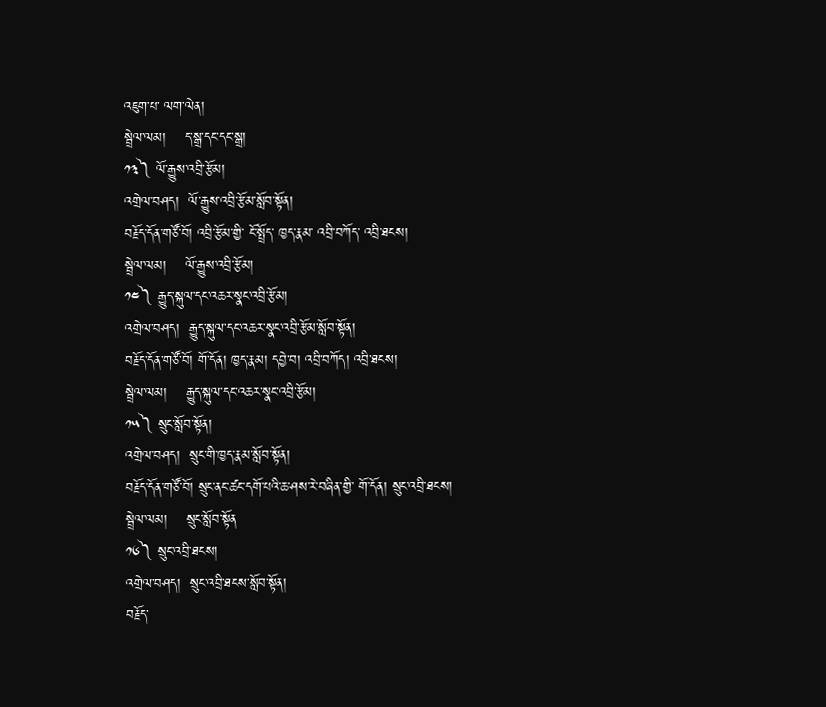འཇུག་པ་ ལག་ལེན།
སྦྲེལ་ལམ།    ད་སྒྲ་དང་དང་སྒྲ།
༡༣༽ ལོ་རྒྱུས་འབྲི་རྩོམ།
འགྲེལ་བཤད།  ལོ་རྒྱུས་འབྲི་རྩོམ་སློབ་སྟོན།
བརྗོད་དོན་གཙོ་བོ། འབྲི་རྩོམ་གྱི་ ངོ་སྤྲོད་ ཁྱད་རྣམ་ འབྲི་བཀོད་ འབྲི་ཐངས།
སྦྲེལ་ལམ།    ལོ་རྒྱུས་འབྲི་རྩོམ།
༡༤༽ རྒྱུད་སྐུལ་དང་འཆར་སྣང་འབྲི་རྩོམ།
འགྲེལ་བཤད།  རྒྱུད་སྐུལ་དང་འཆར་སྣང་འབྲི་རྩོམ་སློབ་སྟོན།
བརྗོད་དོན་གཙོ་བོ། གོ་དོན། ཁྱད་རྣམ། དབྱེ་བ། འབྲི་བཀོད། འབྲི་ཐངས།
སྦྲེལ་ལམ།    རྒྱུད་སྐུལ་དང་འཆར་སྣང་འབྲི་རྩོམ།
༡༥༽ སྲུང་སློབ་སྟོན།
འགྲེལ་བཤད།  སྲུང་གི་ཁྱད་རྣམ་སློབ་སྟོན།
བརྗོད་དོན་གཙོ་བོ། སྲུང་ནང་ཚང་དགོ་པའི་ཆ་ཤས་རེ་བཞིན་གྱི་ གོ་དོན། སྲུང་འབྲི་ཐངས།
སྦྲེལ་ལམ།    སྲུང་སློབ་སྟོན
༡༦༽ སྲུང་འབྲི་ཐངས།
འགྲེལ་བཤད།  སྲུང་འབྲི་ཐངས་སློབ་སྟོན།
བརྗོད་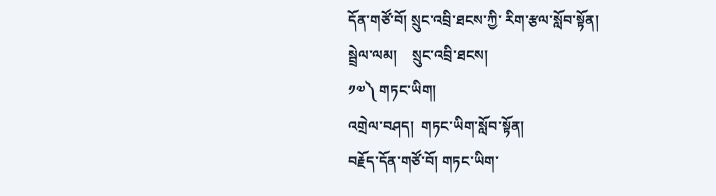དོན་གཙོ་བོ། སྲུང་འབྲི་ཐངས་ཀྱི་ རིག་རྩལ་སློབ་སྟོན།
སྦྲེལ་ལམ།    སྲུང་འབྲི་ཐངས།
༡༧༽ གཏང་ཡིག།
འགྲེལ་བཤད།  གཏང་ཡིག་སློབ་སྟོན།
བརྗོད་དོན་གཙོ་བོ། གཏང་ཡིག་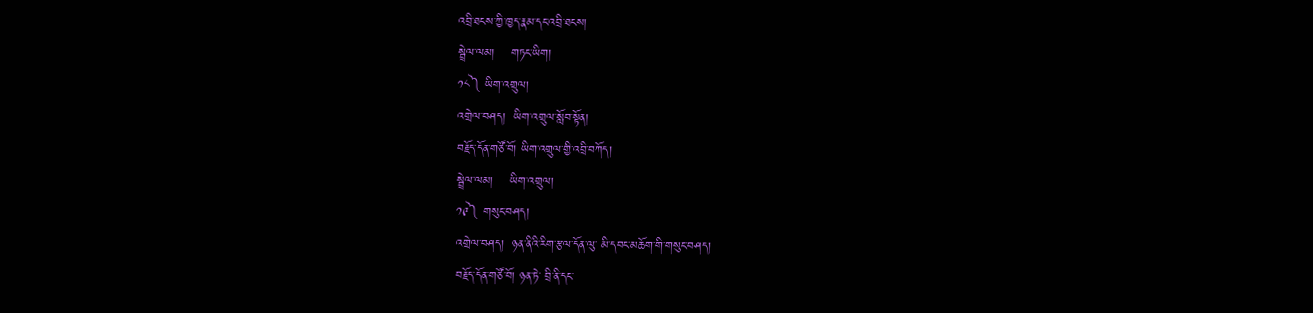འབྲི་ཐངས་ཀྱི་ཁྱད་རྣམ་དང་འབྲི་ཐངས།
སྦྲེལ་ལམ།    གཏང་ཡིག།
༡༨༽ ཡིག་འགྲུལ།
འགྲེལ་བཤད།  ཡིག་འགྲུལ་སློབ་སྟོན།
བརྗོད་དོན་གཙོ་བོ། ཡིག་འགྲུལ་གྱི་འབྲི་བཀོད།
སྦྲེལ་ལམ།    ཡིག་འགྲུལ།
༡༩༽ གསུང་བཤད།
འགྲེལ་བཤད།  ཉན་ནིའི་རིག་རྩལ་དོན་ལུ་ མི་དབང་མཆོག་གི་གསུང་བཤད།
བརྗོད་དོན་གཙོ་བོ། ཉན་ཏེ་ བྲི་ནི་དང་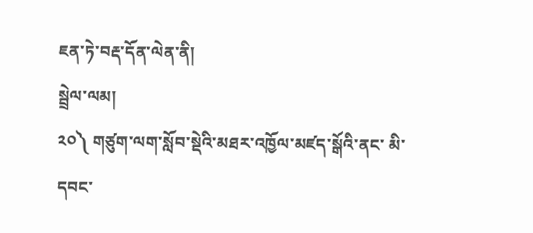ཇན་ཏེ་བརྡ་དོན་ལེན་ནི།
སྦྲེལ་ལམ།
༢༠༽ གཙུག་ལག་སློབ་སྡེའི་མཐར་འཁྱོལ་མཛད་སྒོའི་ནང་ མི་དབང་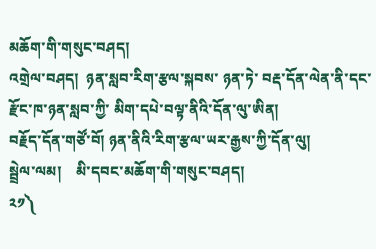མཆོག་གི་གསུང་བཤད།
འགྲེལ་བཤད།  ཉན་སླབ་རིག་རྩལ་སྐབས་ ཉན་ཏེ་ བརྡ་དོན་ལེན་ནི་དང་ རྫོང་ཁ་ཉན་སླབ་ཀྱི་ མིག་དཔེ་བལྟ་ནིའི་དོན་ལུ་ཨིན།
བརྗོད་དོན་གཙོ་བོ། ཉན་ནིའི་རིག་རྩལ་ཡར་རྒྱས་ཀྱི་དོན་ལུ།
སྦྲེལ་ལམ།    མི་དབང་མཆོག་གི་གསུང་བཤད།
༢༡༽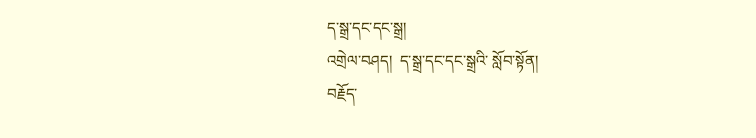ད་སྒྲ་དང་དང་སྒྲ།
འགྲེལ་བཤད།  ད་སྒྲ་དང་དང་སྒྲའི་ སློབ་སྟོན།
བརྗོད་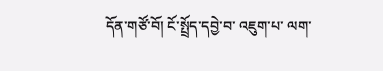དོན་གཙོ་བོ། ངོ་སྤྲོད་དབྱེ་བ་ འཇུག་པ་ ལག་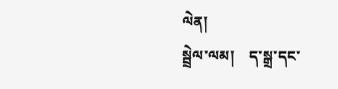ལེན།
སྦྲེལ་ལམ།    ད་སྒྲ་དང་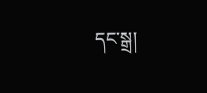དང་སྒྲ།